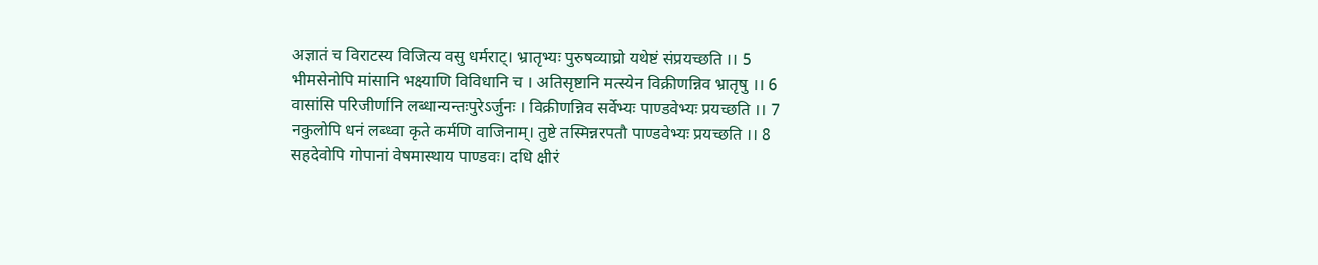अज्ञातं च विराटस्य विजित्य वसु धर्मराट्। भ्रातृभ्यः पुरुषव्याघ्रो यथेष्टं संप्रयच्छति ।। 5
भीमसेनोपि मांसानि भक्ष्याणि विविधानि च । अतिसृष्टानि मत्स्येन विक्रीणन्निव भ्रातृषु ।। 6
वासांसि परिजीर्णानि लब्धान्यन्तःपुरेऽर्जुनः । विक्रीणन्निव सर्वेभ्यः पाण्डवेभ्यः प्रयच्छति ।। 7
नकुलोपि धनं लब्ध्वा कृते कर्मणि वाजिनाम्। तुष्टे तस्मिन्नरपतौ पाण्डवेभ्यः प्रयच्छति ।। 8
सहदेवोपि गोपानां वेषमास्थाय पाण्डवः। दधि क्षीरं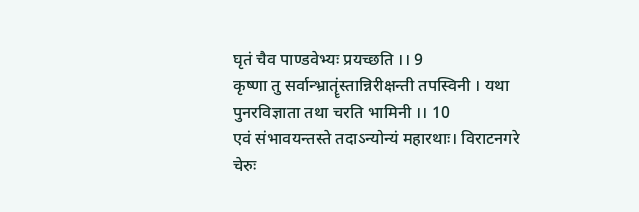घृतं चैव पाण्डवेभ्यः प्रयच्छति ।। 9
कृष्णा तु सर्वान्भ्रातॄंस्तान्निरीक्षन्ती तपस्विनी । यथा पुनरविज्ञाता तथा चरति भामिनी ।। 10
एवं संभावयन्तस्ते तदाऽन्योन्यं महारथाः। विराटनगरे चेरुः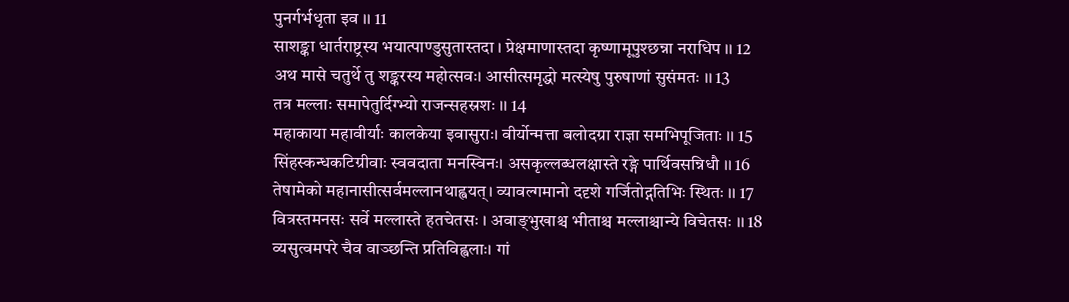पुनर्गर्भधृता इव ।। 11
साशङ्का धार्तराष्ट्रस्य भयात्पाण्डुसुतास्तदा । प्रेक्षमाणास्तदा कृष्णामूपुश्छन्ना नराधिप ।। 12
अथ मासे चतुर्थे तु शङ्करस्य महोत्सवः। आसीत्समृद्धो मत्स्येषु पुरुषाणां सुसंमतः ।। 13
तत्र मल्लाः समापेतुर्दिग्भ्यो राजन्सहस्रशः ।। 14
महाकाया महावीर्याः कालकेया इवासुराः। वीर्योन्मत्ता बलोदग्रा राज्ञा समभिपूजिताः ।। 15
सिंहस्कन्धकटिग्रीवाः स्ववदाता मनस्विनः। असकृल्लब्धलक्षास्ते रङ्गे पार्थिवसन्निधौ ।। 16
तेषामेको महानासीत्सर्वमल्लानथाह्वयत्। व्यावल्गमानो ददृशे गर्जितोद्गतिभिः स्थितः ।। 17
वित्रस्तमनसः सर्वे मल्लास्ते हतचेतसः । अवाङ्भुखाश्च भीताश्च मल्लाश्चान्ये विचेतसः ।। 18
व्यसुत्वमपरे चैव वाञ्छन्ति प्रतिविह्वलाः। गां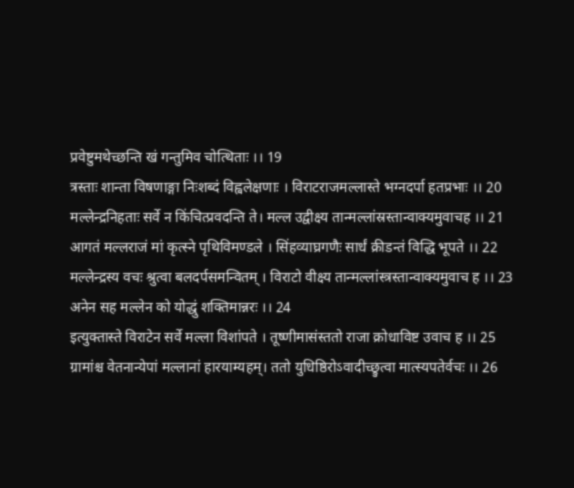प्रवेष्टुमथेच्छन्ति खं गन्तुमिव चोत्थिताः ।। 19
त्रस्ताः शान्ता विषणाङ्गा निःशब्दं विह्वलेक्षणाः । विराटराजमल्लास्ते भग्नदर्पा हतप्रभाः ।। 20
मल्लेन्द्रनिहताः सर्वे न किंचित्प्रवदन्ति ते। मल्ल उद्वीक्ष्य तान्मल्लांस्रस्तान्वाक्यमुवाचह ।। 21
आगतं मल्लराजं मां कृत्स्ने पृथिविमण्डले । सिंहव्याघ्रगणैः सार्धं क्रीडन्तं विद्धि भूपते ।। 22
मल्लेन्द्रस्य वचः श्रुत्वा बलदर्पसमन्वितम् । विराटो वीक्ष्य तान्मल्लांस्त्रस्तान्वाक्यमुवाच ह ।। 23
अनेन सह मल्लेन को योद्धुं शक्तिमान्नरः ।। 24
इत्युक्तास्ते विराटेन सर्वे मल्ला विशांपते । तूष्णीमासंस्ततो राजा क्रोधाविष्ट उवाच ह ।। 25
ग्रामांश्च वेतनान्येपां मल्लानां हारयाम्यहम्। ततो युधिष्ठिरोऽवादीच्छ्रुत्वा मात्स्यपतेर्वचः ।। 26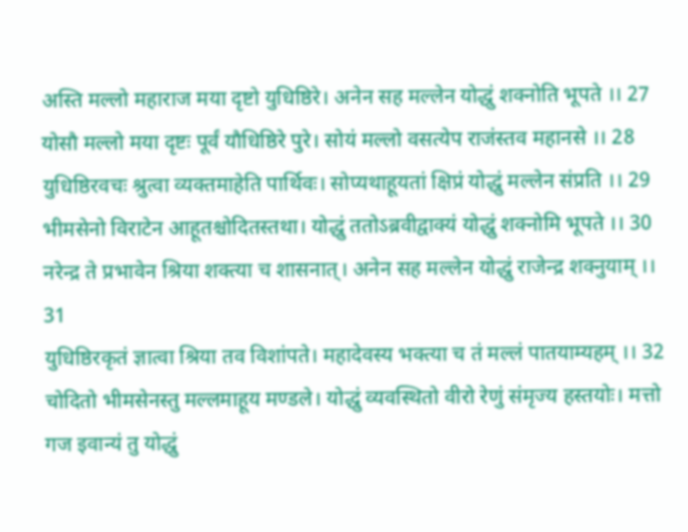अस्ति मल्लो महाराज मया दृष्टो युधिष्ठिरे। अनेन सह मल्लेन योद्धुं शक्नोति भूपते ।। 27
योसौ मल्लो मया दृष्टः पूर्वं यौधिष्ठिरे पुरे। सोयं मल्लो वसत्येप राजंस्तव महानसे ।। 28
युधिष्ठिरवचः श्रुत्वा व्यक्तमाहेति पार्थिवः। सोप्यथाहूयतां क्षिप्रं योद्धुं मल्लेन संप्रति ।। 29
भीमसेनो विराटेन आहूतश्चोदितस्तथा। योद्धुं ततोऽब्रवीद्वाक्यं योद्धुं शक्नोमि भूपते ।। 30
नरेन्द्र ते प्रभावेन श्रिया शक्त्या च शासनात्। अनेन सह मल्लेन योद्धुं राजेन्द्र शक्नुयाम् ।। 31
युधिष्ठिरकृतं ज्ञात्वा श्रिया तव विशांपते। महादेवस्य भक्त्या च तं मल्लं पातयाम्यहम् ।। 32
चोदितो भीमसेनस्तु मल्लमाहूय मण्डले। योद्धुं व्यवस्थितो वीरो रेणुं संमृज्य हस्तयोः। मत्तो गज इवान्यं तु योद्धुं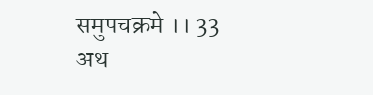समुपचक्रमे ।। 33
अथ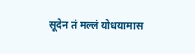सूदेन तं मल्लं योधयामास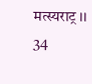मत्स्यराट्र ।। 34